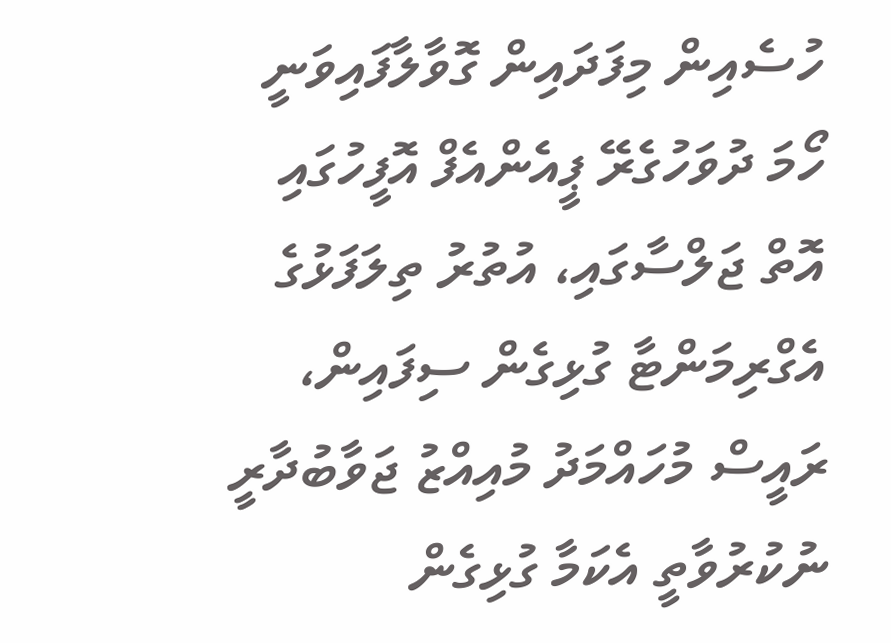ހުސެއިން މިފަދައިން ގޮވާލާފައިވަނީ ހޯމަ ދުވަހުގެރޭ ޕީއެންއެފް އޮފީހުގައި އޮތް ޖަލްސާގައި، އުތުރު ތިލަފަޅުގެ އެގްރިމަންޓާ ގުޅިގެން ސިފައިން، ރައީސް މުހައްމަދު މުއިއްޒު ޖަވާބުދާރީ ނުކުރުވާތީ އެކަމާ ގުޅިގެން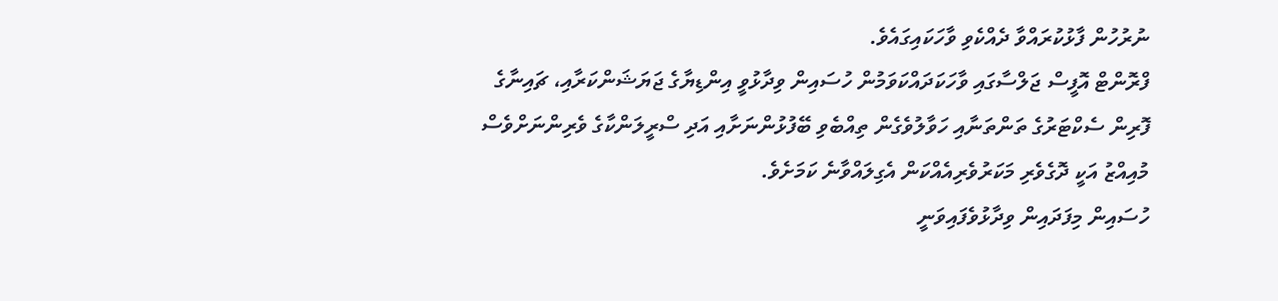ނުރުހުން ފާޅުކުރައްވާ ދެއްކެވި ވާހަކައިގައެވެ.
ފްރޮންޓް އޮފީސް ޖަލްސާގައި ވާހަކަދައްކަވަމުން ހުސައިން ވިދާޅުވީ އިންޑިޔާގެ ޖަޔަޝަންކަރާއި، ޗައިނާގެ ފޮރިން ސެކްޓަރުގެ ތަންތަނާއި ހަވާލުވެގެން ތިއްބެވި ބޭފުޅުންނަށާއި އަދި ސްރީލަންކާގެ ވެރިންނަށްވެސް މުއިއްޒު އަކީ ދޮގެވެރި މަކަރުވެރިއެއްކަން އެގިލައްވާނެ ކަމަށެވެ.
ހުސައިން މިފަދައިން ވިދާޅުވެފައިވަނީ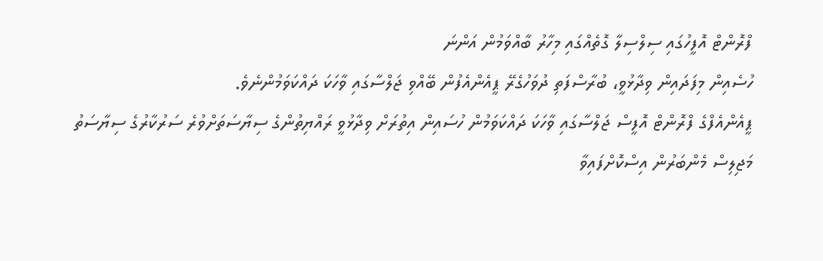ފްރޮންޓް އޮފީހުގައި ސިލްސިލާ ގޮތެއްގައި މިހާރު ބާއްވަމުން އަންނަ
ހުސެއިން މިފަދައިން ވިދާޅުވީ، ބުރާސްފަތި ދުވަހުގެރޭ ޕީއެންއެފުން ބޭއްވި ޖަލްސާގައި ވާހަކަ ދައްކަވަމުންނެވެ.
ޕީއެންއެފްގެ ފްރޮންޓް އޮފީސް ޖަލްސާގައި ވާހަކަ ދައްކަވަމުން ހުސައިން އިތުރަށް ވިދާޅުވީ ރައްޔިތުންގެ ސިޔާސަތަށްވުރެ ސަރުކާރުގެ ސިޔާސަތު މަޖިލިސް މެންބަރުން އިސްކޮށްފައިވާ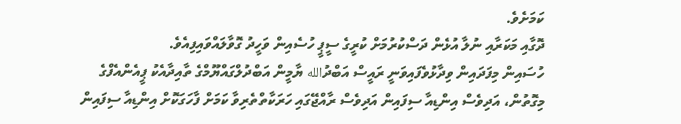ކަމަށެވެ.
ދޮގާއި މަކަރާއި ނުލާ އުޅެން ދަސްކުރުމަށް ކުރީގެ ސީޕީ ހުސެއިން ވަހީދު ގޮވާލައްވައިފިއެވެ.
ހުސައިން މިފަދައިން ވިދާޅުވެފައިވަނީ ރައީސް އަބްދުالله ޔާމީން އަބްދުލްގައްޔޫމްގެ ތާއިދާއެކު ޕީއެންއެފްގެ
މިގޮތުން، އަދިވެސް އިންޑިއާ ސިފައިން އަދިވެސް ރާއްޖޭގައި ހަރަކާތްތެރިވާ ކަމަށް ފާހަގަކޮށް އިންޑިއާ ސިފައިން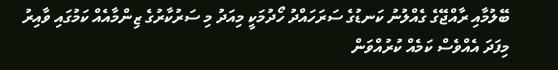ބޭލުމާއި ރާއްޖޭގެ ގެއްލުނު ކަނޑުގެ ސަރަހައްދު ހޯދުމަކީ މިއަދު މި ސަރުކާރުގެ ޒިންމާއެއް ކަމުގައި ވާއިރު މިފަދަ އެއްވެސް ކަމެއް ކުރުއްވަން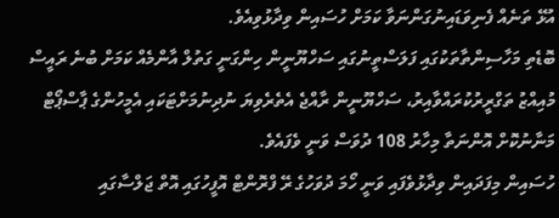އުޅޭ ތަނެއް ފެނިވަޑައިނުގަންނަވާ ކަމަށް ހުސައިން ވިދާޅުވިއެވެ.
ބޮޑެތި މަހާސިންތާތަކުގައި ފަލަސްތީނުގައި ސަހްޔޫނީން ހިންގަނީ ގަތުލް އާންމެއް ކަމަށް ބުނެ ރައީސް މުއިއްޒު ތަގްރީރުކުރައްވާއިރު، ސަހްޔޫނީން ރާއްޖެ އެތެރެވިޔަ ނުދިނުމަށްޓަކައި އެމީހުންގެ ޕާސްޕޯޓް މަނާނުކޮށް އޮންނަތާ މިހާރު 108 ދުވަސް ވަނީ ވެފައެވެ.
ހުސައިން މިފަދައިން ވިދާޅުވެފައި ވަނީ ހޯމަ ދުވަހުގެ ރޭ ފްރޮންޓް އޮފީހުގައި އޮތް ޖަލްސާގައި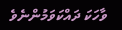ވާހަކަ ދައްކަވަމުންނެވެ